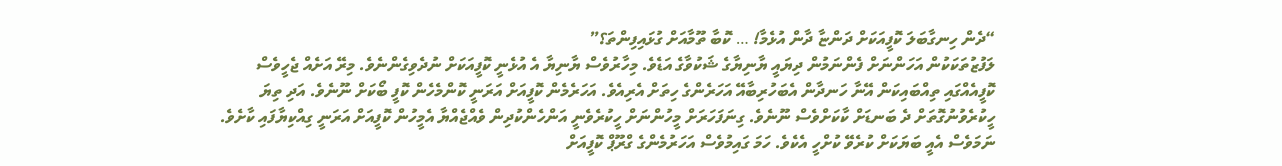“ދެން ހިނގާބަލަ ކޮފީއަކަށް ދަންޏާ ދާން އުޅެމާ! … ކޮބާ ތޫމާއަށް ގުޅައިފިންތަ؟”
ލަފުޒުތަކަކުން އަހަންނަށް ފެންނަމުން ދިޔައީ ޔާނިޔާގެ ޝަކުވާގެ އަޑެވެ. މިހާރުވެސް ޔާނިޔާ އެ އުޅެނީ ކޮފީއަކަށް ނުދެވިގެންނެވެ. މިރޭ އަށެއް ޖެހީވެސް ކޮފީއެއްގައި ތިއްބައިކަން އޭނާ ހަނދާން އެބަހުރިބާއޭ އަހަރެންގެ ހިތަށް އެރިއެވެ. އަހަރެމެން ކޮފީއަށް އަރަނީ ކޮންމެހެން ކޮފީ ބޯކަށް ނޫނެވެ. އަދި ތިޔަ ހީކުރެވުނުގޮތަށް ދެ ބަނޑަށް ކާކަށްވެސް ނޫނެވެ. ގިނަފަހަރަށް މީހުންނަށް ހީކުރެވެނީ އަންހެންކުދިން ވެއްޖެއްޔާ އެމީހުން ކޮފީއަށް އަރަނީ ގިއްކިޔާފައި ކާށެވެ. ނަމަވެސް އެއީ ބަޔަކަށް ކުރެވޭ ކުށްހީ އެކެވެ. ހަމަ ގައިމުވެސް އަހަރުމެންގެ ގްރޫޕް ކޮފީއަށް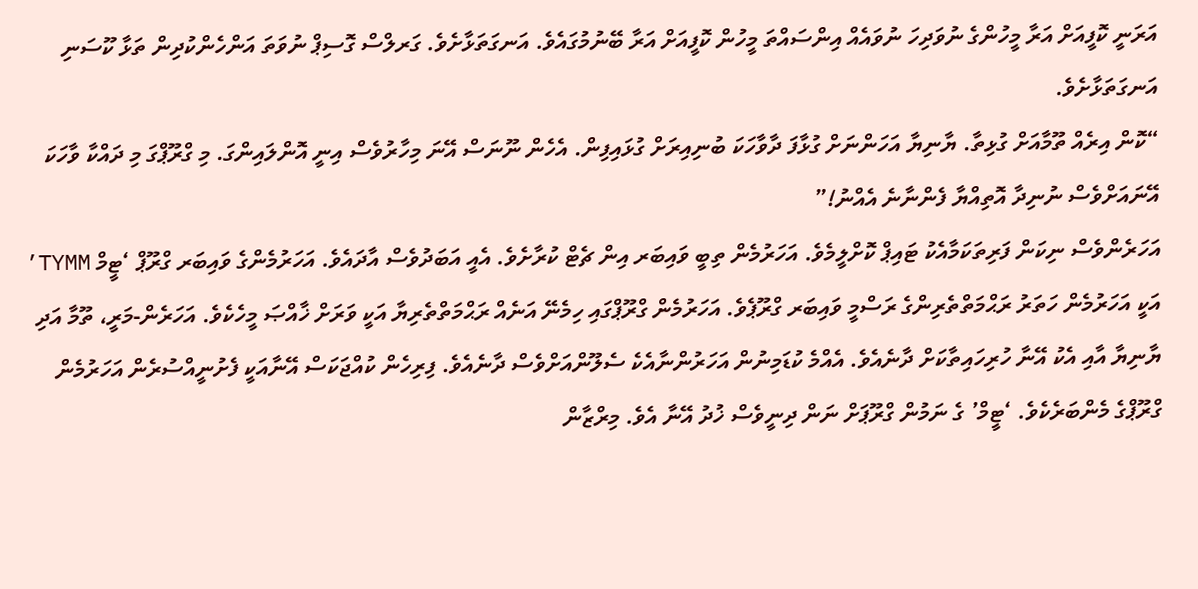އަރަނީ ކޮފީއަށް އަރާ މީހުންގެ ނުވަދިހަ ނުވައެއް އިންސައްތަ މީހުން ކޮފީއަށް އަރާ ބޭނުމުގައެވެ. އަނގަތަޅާށެވެ. ގަރލްސް ގޮސިޕް ނުވަތަ އަންހެންކުދިން ތަޅާ ކޫސަނި އަނގަތަޅާށެވެ.
“ކޮން އިރެއް ތޫމާއަށް ގުޅިތާ. ޔާނިޔާ އަހަންނަށް ގުޅާފަ ދާވާހަކަ ބުނިއިރަށް ގުޅައިފިން. އެހެން ނޫނަސް އޭނަ މިހާރުވެސް އިނީ އޮންލައިންގަ. މި ގްރޫޕްގަ މި ދައްކާ ވާހަކަ އޭނައަށްވެސް ނުނިދާ އޮތިއްޔާ ފެންނާނެ އެއްނު!”
އަހަރެންވެސް ނިކަން ފަރިތަކަމާއެކު ޓައިޕް ކޮށްލީމެވެ. އަހަރުމެން ތިބީ ވައިބަރ އިން ޗެޓް ކުރާށެވެ. އެއީ އަބަދުވެސް އާދައެވެ. އަހަރުމެންގެ ވައިބަރ ގްރޫޕް ‘ޓީމް TYMM’ އަކީ އަހަރުމެން ހަތަރު ރަޙްމަތްތެރިންގެ ރަސްމީ ވައިބަރ ގްރޫޕެވެ. އަހަރުމެން ގްރޫޕްގައި ހިމެނޭ އަނެއް ރަޙްމަތްތެރިޔާ އަކީ ވަރަށް ޚާއްޞަ މީހެކެވެ. އަހަރެން-މަރީ، ތޫމާ އަދި ޔާނިޔާ އާއި އެކު އޭނާ ހުރިހައިތާކަށް ދާނެއެވެ. އެއްމެ ކުޑަމިނުން އަހަރުންނާއެކެ ސެލޫންއަށްވެސް ދާނެއެވެ. ފިރިހެން ކުއްޖަކަސް އޭނާއަކީ ފެށުނީއްސުރެން އަހަރުމެން ގްރޫޕްގެ މެންބަރެކެވެ. ‘ޓީމް’ ގެ ނަމުން ގްރޫޕަށް ނަން ދިނީވެސް ޚުދު އޭނާ އެވެ. މިރްޒާން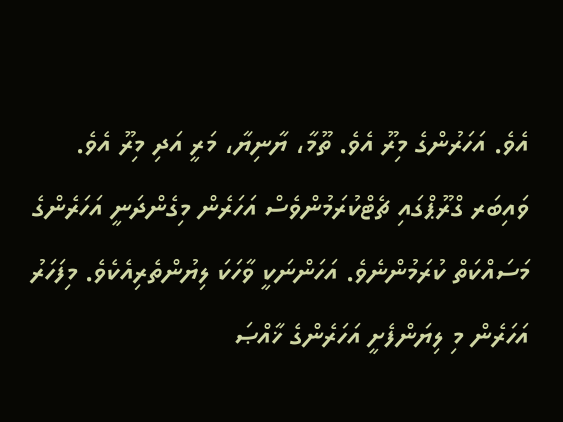އެވެ. އަހަރުންގެ މިރޫ އެވެ. ތޫމާ، ޔާނިޔާ، މަރީ އަދި މިރޫ އެވެ.
ވައިބަރ ގްރޫޕްގައި ޗެޓްކުރަމުންވެސް އަހަރެން މިގެންދަނީ އަހަރެންގެ މަސައްކަތް ކުރަމުންނެވެ. އަހަންނަކީ ވާހަކަ ލިޔުންތެރިއެކެވެ. މިފަހަރު އަހަރެން މި ލިޔަންފެށީ އަހަރެންގެ ޚާއްޞަ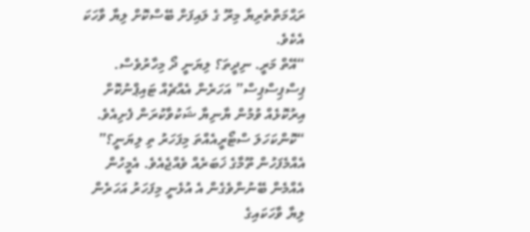ރަޙްމަތްތެރިޔާ މިރޫ ގެ ލައިފަށް ބޭސްކޮށް ލިޔާ ވާހަކަ އެކެވެ.
“އޭތް މަރީ. ނިދީތަ؟ ލިޔަނީ ދޯ މިހާރުވެސް. ޕިސްޕިސްޕިސް” އަހަރެން އެއްޗެއް ޓައިޕްނުކޮށް އިރުކޮޅެއް ވުމުން ޔާނިޔާ ޝަކުވާކުރަން ފެށިއެވެ.
“ކޮންކަހަލަ ސްޓޯރީއެއްތަ މިފަހަރު ތި ލިޔަނީ؟” އެއްމެފަހުން ތޫމާގެ ޚަބަރެއް ވެއްޖެއެވެ. އެމީހުން އެއްމެން ބޭނުންވެގެން އެ އުޅެނީ މިފަހަރު އަހަރެން ލިޔާ ވާހަކައިގެ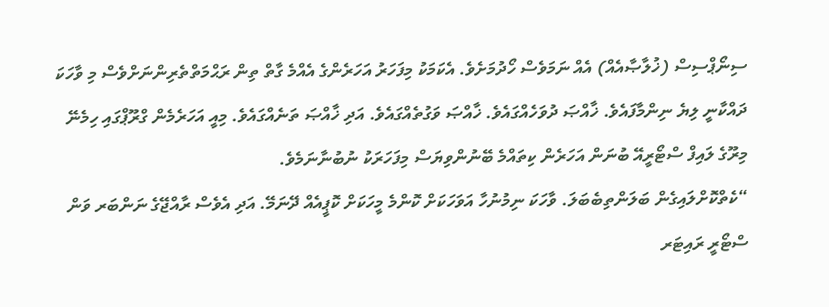ސިނޯޕްސިސް (ޚުލާޞާއެއް) އެއް ނަމަވެސް ހޯދުމަށެވެ. އެކަމަކު މިފަހަރު އަހަރެންގެ އެއްމެ ގާތް ތިން ރަޙްމަތްތެރިންނަށްވެސް މި ވާހަކަ ދައްކާނީ ލިޔެ ނިންމާފައެވެ. ޚާއްޞަ ދުވަހެއްގައެވެ. ޚާއްޞަ ވަގުތެއްގައެވެ. އަދި ޚާއްޞަ ތަނެއްގައެވެ. މިއީ އަހަރެމެން ގްރޫޕްގައި ހިމެނޭ މިރޫގެ ލައިފް ސްޓޯރީއޭ ބުނަން އަހަރެން ކިތައްމެ ބޭނުންވިޔަސް މިފަހަރަކު ނުބުނާނަމެވެ.
“ކެތްކޮށްލައިގެން ބަލަންތިބެބަލަ. ވާހަކަ ނިމުނުހާ އަވަހަކަށް ކޮންމެ މީހަކަށް ކޮޕީއެއް ދޭނަމޭ. އަދި އެވެސް ރާއްޖޭގެ ނަންބަރ ވަން ސްޓޯރީ ރައިޓަރ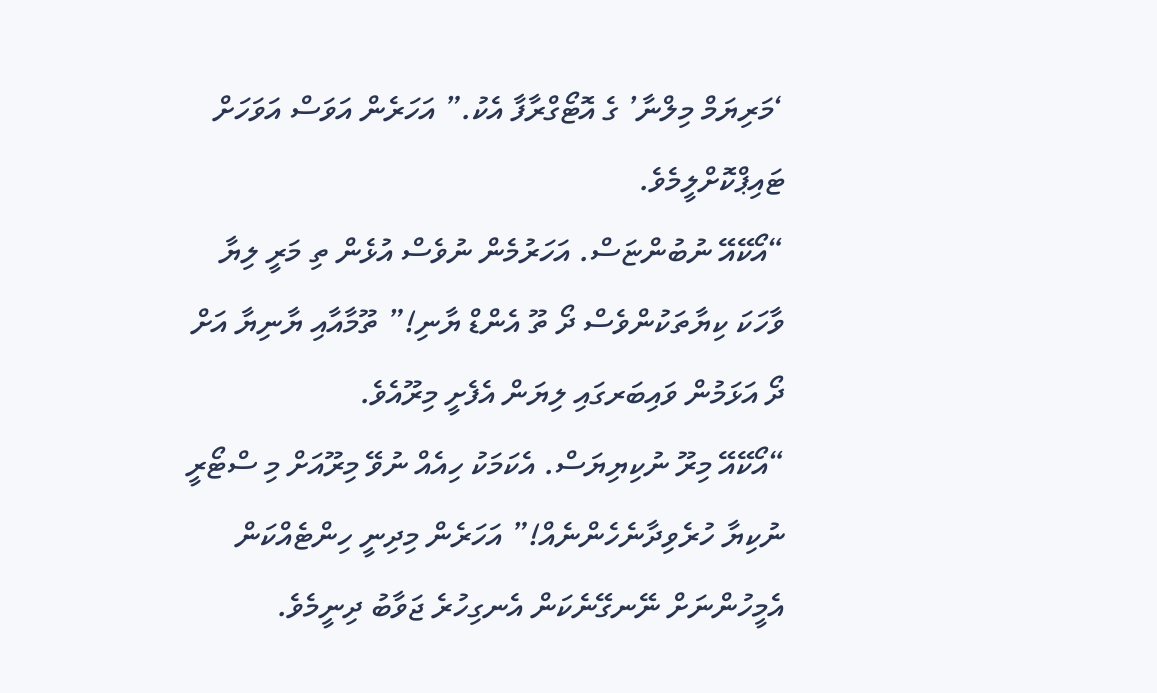‘މަރިޔަމް މިލްނާ’ ގެ އޮޓޯގްރާފާ އެކު.” އަހަރެން އަވަސް އަވަހަށް ޓައިޕްކޮށްލީމެވެ.
“އޯކޭއޭ ނުބުންޏަސް. އަހަރުމެން ނުވެސް އުޅެން ތި މަރީ ލިޔާ ވާހަކަ ކިޔާތަކުންވެސް ދޯ ތޫ އެންޑް ޔާނި!” ތޫމާއާއި ޔާނިޔާ އަށް ދޯ އަޅަމުން ވައިބަރގައި ލިޔަން އެފެށީ މިރޫއެވެ.
“އޯކޭއޭ މިރޫ ނުކިޔިޔަސް. އެކަމަކު ހިއެއް ނުވޭ މިރޫއަށް މި ސްޓޯރީ ނުކިޔާ ހުރެވިދާނެހެންނެއް!” އަހަރެން މިދިނީ ހިންޓެއްކަން އެމީހުންނަށް ނޭނގޭނެކަން އެނގިހުރެ ޖަވާބު ދިނީމެވެ.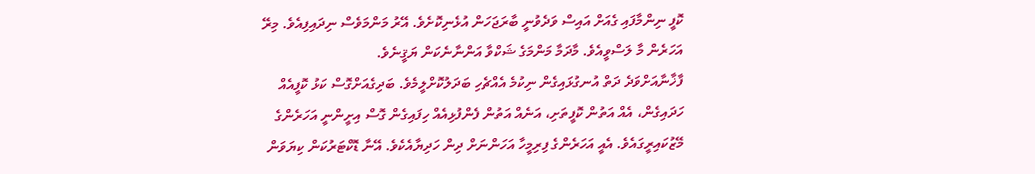ކޮފީ ނިންމާފައި ގެއަށް އައިސް ވަދެވުނީ ބާރަޖަހަން އުޅެނިކޮށެވެ. އޭރު މަންމަވެސް ނިދައިފިއެވެ. މިރޭ އަހަރެން މާ ލަސްވީއެވެ. މާދަމާ މަންމަގެ ޝަކްވާ އަންނާނެކަން ޔަޤީނެވެ.
ފާޚާނާއަށްވަދެ ދަތް އުނގުޅައިގެން ނިކުމެ އެއްޗެހި ބަދަލުކޮށްލީމެވެ. ބަދިގެއަށްގޮސް ކަޅު ކޮފީއެއް ހަދައިގެން، އެއް އަތުން ކޮފީތަށި، އަނެއް އަތުން ފެންފުޅިއެއް ހިފައިގެން ގޮސް އިށީންނީ އަހަރެންގެ މޭޒުކައިރީގައެވެ. އެއީ އަހަރެންގެ ފިރިމީހާ އަހަންނަށް ދިން ހަދިޔާއެކެވެ. އޭނާ ޑޮކްޓަރުކަން ކިޔަވަން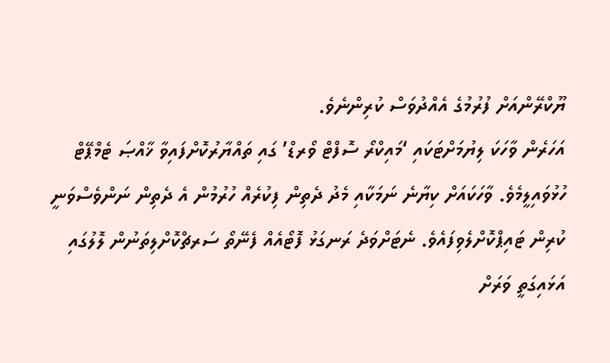ޔޫކްރޭންއަށް ފުރުމުގެ އެއްދުވަސް ކުރިންނެވެ.
އަހަރެން ވާހަކަ ލިޔުމަށްޓަކައި ‘މައިކްރޯ ސޮފްޓް ވޯރޑް’ ގައި ތައްޔާރުކޮށްފައިވާ ޚާއްޞަ ޓެމްޕޭޓް ހުޅުވައިލީމެވެ. ވާހަކައަށް ކިޔާނެ ނަމަކާއި މެދު ދެތިން ފިކުރެއް ހުރުމުން އެ ދެތިން ނަންވެސްވަނީ ކުރިން ޓައިޕްކޮށްލެވިފައެވެ. ނެޓަށްވަދެ ރަނގަޅު ފޮޓޯއެއް ފެނޭތޯ ސަރޗްކޮށްލިތަނުން ލޮލުގައި އަޅައިގަތީ ވަރަށް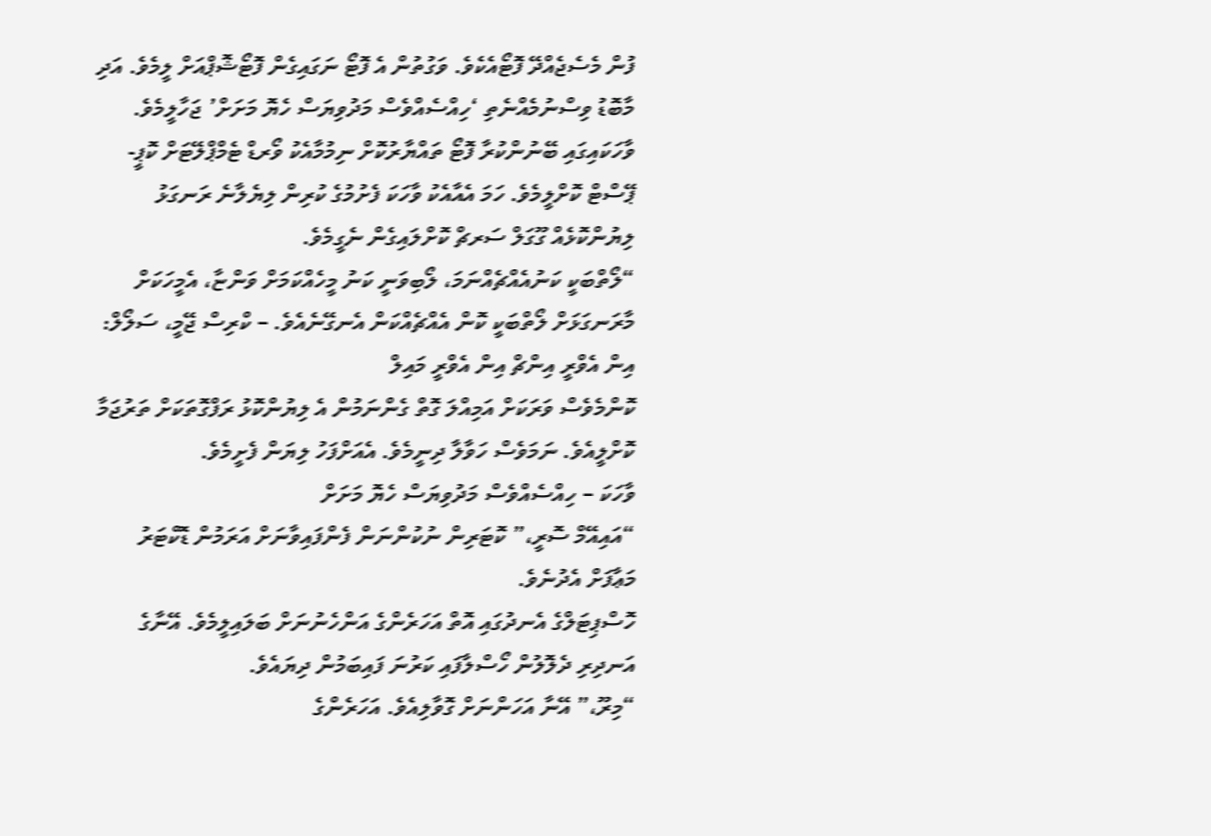ފުން މެސެޖެއްދޭ ފޮޓޯއެކެވެ. ވަގުތުން އެ ފޮޓޯ ނަގައިގެން ފޮޓޯޝޮޕްއަށް ލީމެވެ. އަދި މާބޮޑު ވިސްނުމެއްނެތި ‘ހިއްސެއްވެސް މަދުވިޔަސް ހެޔޮ މަށަށް’ ޖަހާލީމެވެ.
ވާހަކައިގައި ބޭނުންކުރާ ފޮޓޯ ތައްޔާރުކޮށް ނިމުމާއެކު ވޯރޑް ޓެމްޕްލޭޓަށް ކޮޕީ-ޕޭސްޓް ކޮށްލީމެވެ. ހަމަ އެއާއެކު ވާހަކަ ފެށުމުގެ ކުރިން ލިޔެލާނެ ރަނގަޅު ލިޔުންކޮޅެއް ގޫގަލް ސަރޗް ކޮށްލައިގެން ނެގީމެވެ.
“ލޯތްބަކީ ކަނުއެއްޗެއްނަމަ، ލޯބިވަނީ ކަނު މީހެއްކަމަށް ވަންޏާ، އެމީހަކަށް މާރަނގަޅަށް ލޯތްބަކީ ކޮން އެއްޗެއްކަން އެނގޭނެއެވެ. – ކްރިސް ޖޭމީ، ސަލޯލް: އިން އެވްރީ އިންޗް އިން އެވްރީ މައިލް
ކޮންމެވެސް ވަރަކަށް އަމިއްލަ ގޮތް ގެންނަމުން އެ ލިޔުންކޮޅު ރަފްގޮތަކަށް ތަރުޖަމާ ކޮށްލީއެވެ. ނަމަވެސް ހަވާލާ ދިނީމެވެ. އެއަށްފަހު ލިޔަން ފެށީމެވެ.
ވާހަކަ – ހިއްސެއްވެސް މަދުވިޔަސް ހެޔޮ މަށަށް
“އައިއޭމް ސޮރީ،” ކޮޓަރިން ނުކުންނަން ފެންފައިވާނަށް އަރަމުން ޑޮކްޓަރު މަޢާފަށް އެދުނެވެ.
ހޮސްޕިޓަލްގެ އެނދުގައި އޮތް އަހަރެންގެ އަންހެނުނަށް ބަލައިލީމެވެ. އޭނާގެ އަނދިރި ދެލޮލުން ހޯސްލާފައި ކަރުނަ ފައިބަމުން ދިޔައެވެ.
“މިރޫ،” އޭނާ އަހަންނަށް ގޮވާލިއެވެ. އަހަރެންގެ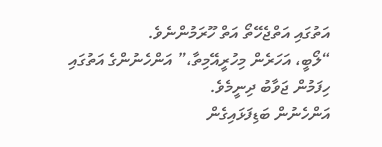އަތުގައި އަތްޖެހޭތޯ އަތް ހޫރަމުންނެވެ.
“ލޯބީ، އަހަރެން މިހުރީއޭމިތާ،” އަންހެނުންގެ އަތުގައި ހިފަމުން ޖަވާބު ދިނީމެވެ.
އަންހެނުން ބަޑިފަޅައިގެން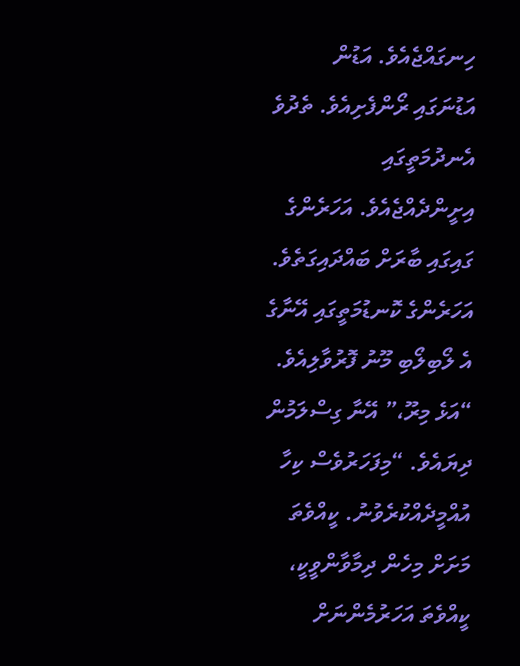ހިނގައްޖެއެވެ. އަޑުން އަޑުނަގައި ރޯންފެށިއެވެ. ތެދުވެ އެނދުމަތީގައި އިށީންދެއްޖެއެވެ. އަހަރެންގެ ގައިގައި ބާރަށް ބައްދައިގަތެވެ. އަހަރެންގެ ކޮނޑުމަތީގައި އޭނާގެ އެ ލޯބިލޯބި މޫނު ފޮރުވާލިއެވެ.
“އަޅެ މިރޫ،” އޭނާ ގިސްލަމުން ދިޔައެވެ. “މިފަހަރުވެސް ކިހާ އުއްމީދެއްކުރެވުނު. ކީއްވެތަ މަށަށް މިހެން ދިމާވާންވީކީ، ކީއްވެތަ އަހަރުމެންނަށް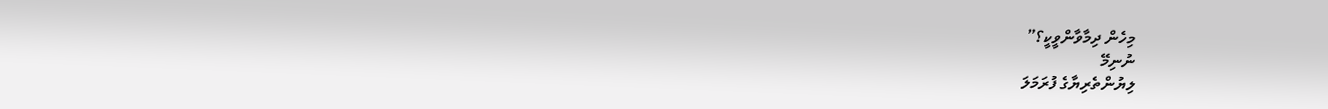މިހެން ދިމާވާންވީކީ؟”
ނުނިމޭ
ލިޔުންތެރިޔާގެ ފުރަމަލަ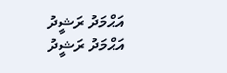އަޙްމަދު ރަޝީދު
އަޙްމަދު ރަޝީދު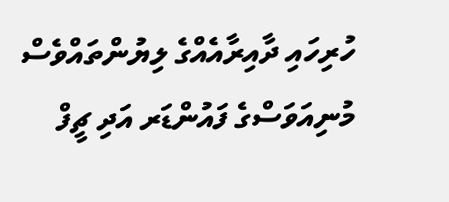ހުރިހައި ދާއިރާއެއްގެ ލިޔުންތައްވެސް މުނިއަވަސްގެ ފައުންޑަރ އަދި ޗީފް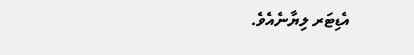އެޑިޓަރ ލިޔާނެއެވެ.